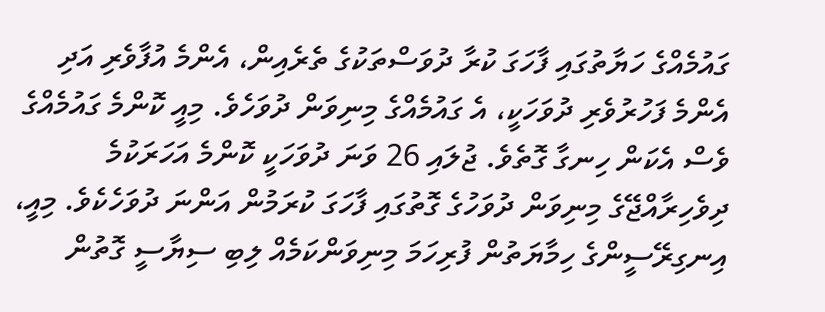ގައުމެއްގެ ހަޔާތުގައި ފާހަގަ ކުރާ ދުވަސްތަކުގެ ތެރެއިން، އެންމެ އުފާވެރި އަދި އެންމެ ފަހުރުވެރި ދުވަހަކީ، އެ ގައުމެއްގެ މިނިވަން ދުވަހެވެ. މިއީ ކޮންމެ ގައުމެއްގެ ވެސް އެކަން ހިނގާ ގޮތެވެ. ޖުލައި 26 ވަނަ ދުވަހަކީ ކޮންމެ އަހަރަކުމެ ދިވެހިރާއްޖޭގެ މިނިވަން ދުވަހުގެ ގޮތުގައި ފާހަގަ ކުރަމުން އަންނަ ދުވަހެކެވެ. މިއީ، އިނގިރޭސީންގެ ހިމާޔަތުން ފުރިހަމަ މިނިވަންކަމެއް ލިބި ސިޔާސީ ގޮތުން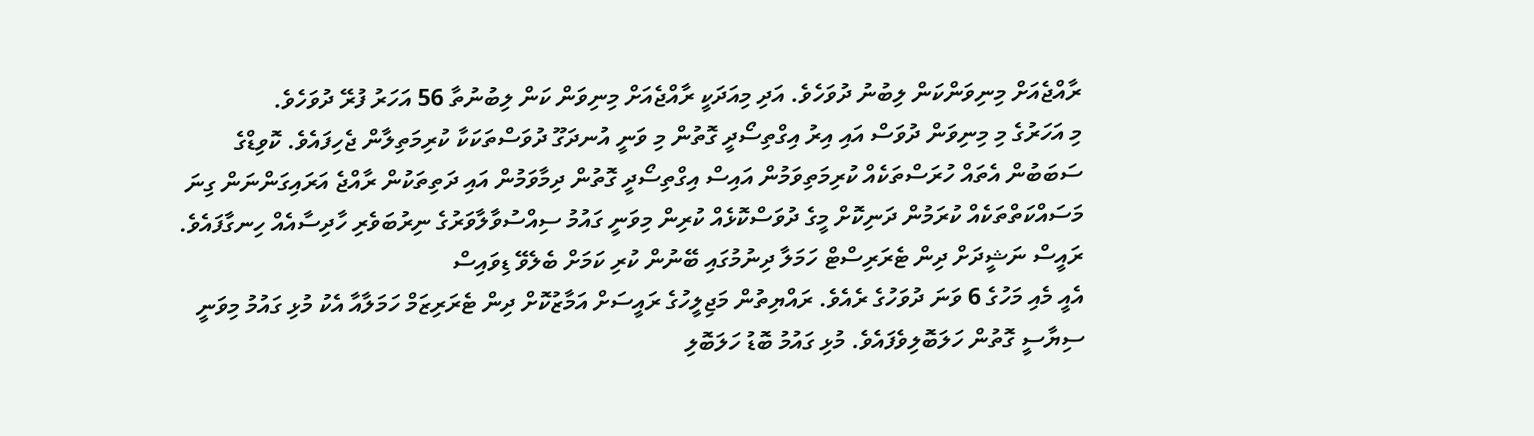ރާއްޖެއަށް މިނިވަންކަން ލިބުނު ދުވަހެވެ. އަދި މިއަދަކީ ރާއްޖެއަށް މިނިވަން ކަން ލިބުނުތާ 56 އަހަރު ފުރޭ ދުވަހެވެ.
މި އަހަރުގެ މި މިނިވަން ދުވަސް އައި އިރު އިގްތިސޯދީ ގޮތުން މި ވަނީ އުނދަގޫ ދުވަސްތަކަކާ ކުރިމަތިލާން ޖެހިފައެވެ. ކޮވިޑްގެ ސަބަބުން އެތައް ހުރަސްތަކެއް ކުރިމަތިވަމުން އައިސް އިގްތިސޯދީ ގޮތުން ދިމާވަމުން އައި ދަތިތަކުން ރާއްޖެ އަރައިގަންނަން ގިނަ މަސައްކަތްތަކެއް ކުރަމުން ދަނިކޮށް މީގެ ދުވަސްކޮޅެއް ކުރިން މިވަނީ ގައުމު ސިއްސުވާލާވަރުގެ ނިރުބަވެރި ހާދިސާއެއް ހިނގާފައެވެ.
ރައީސް ނަޝީދަށް ދިން ޓެރަރިސްޓް ހަމަލާ ދިނުމުގައި ބޭނުން ކުރި ކަމަށް ބެލެވޭ ޑިވައިސް
އެއީ މެއި މަހުގެ 6 ވަނަ ދުވަހުގެ ރެއެވެ. ރައްޔިތުން މަޖިލީހުގެ ރައީސަށް އަމާޒުކޮށް ދިން ޓެރަރިޒަމް ހަމަލާއާ އެކު މުޅި ގައުމު މިވަނީ ސިޔާސީ ގޮތުން ހަލަބޮލިވެފައެވެ. މުޅި ގައުމު ބޮޑު ހަލަބޮލި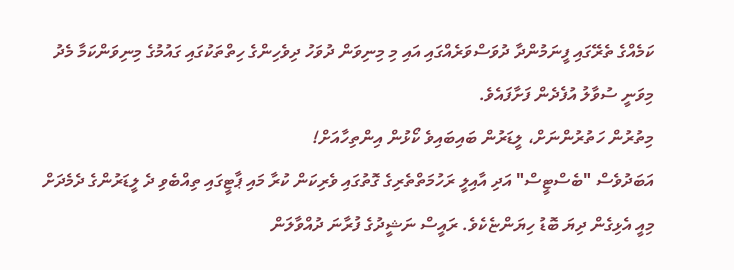ކަމެއްގެ ތެރޭގައި ފީނަމުންދާ ދުވަސްވަރެއްގައި އައި މި މިނިވަން ދުވަހު ދިވެހިންގެ ހިތްތަކުގައި ގައުމުގެ މިނިވަންކަމާ މެދު މިވަނީ ސުވާލު އުފެދެން ފަށާފައެވެ.
މިތުރުން ހަތުރުންނަށް، ލީޑަރުން ބައިބައިވެ ކޯޅުން އިންތިހާއަށް!
އަބަދުވެސް "ބެސްޓީސް" އަދި އާއިލީ ރަހުމަތްތެރިގެ ގޮތުގައި ވެރިކަން ކުރާ މައި ޕާޓީގައި ތިއްބެވި ދެ ލީޑަރުންގެ ދެމެދަށް މިއީ އެޅިގެން ދިޔަ ބޮޑު ހިޔަންޏެކެވެ. ރައީސް ނަޝީދުގެ ފުރާނަ ދުއްވާލަން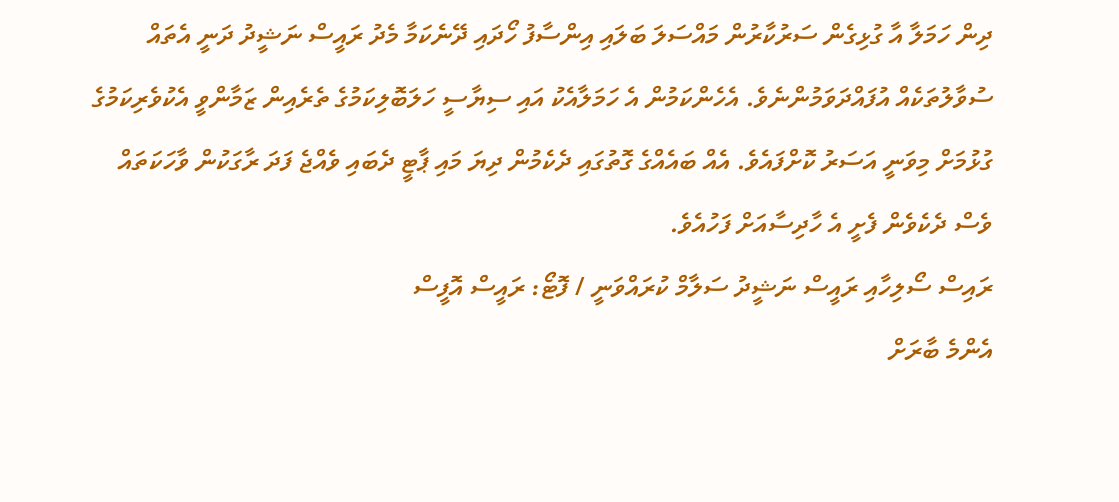ދިން ހަމަލާ އާ ގުޅިގެން ސަރުކާރުން މައްސަލަ ބަލައި އިންސާފު ހޯދައި ދޭނެކަމާ މެދު ރައީސް ނަޝީދު ދަނީ އެތައް ސުވާލުތަކެއް އުފައްދަވަމުންނެވެ. އެހެންކަމުން އެ ހަމަލާއެކު އައި ސިޔާސީ ހަލަބޮލިކަމުގެ ތެރެއިން ޒަމާންވީ އެކުވެރިކަމުގެ ގުޅުމަށް މިވަނީ އަސަރު ކޮށްފައެވެ. އެއް ބައެއްގެ ގޮތުގައި ދެކެމުން ދިޔަ މައި ޕާޓީ ދެބައި ވެއްޖެ ފަދަ ރާގަކުން ވާހަކަތައް ވެސް ދެކެވެން ފެށީ އެ ހާދިސާއަށް ފަހުއެވެ.
ރައިސް ސޯލިހާއި ރައީސް ނަޝީދު ސަލާމް ކުރައްވަނީ / ފޮޓޯ: ރައީސް އޮފީސް
އެންމެ ބާރަށް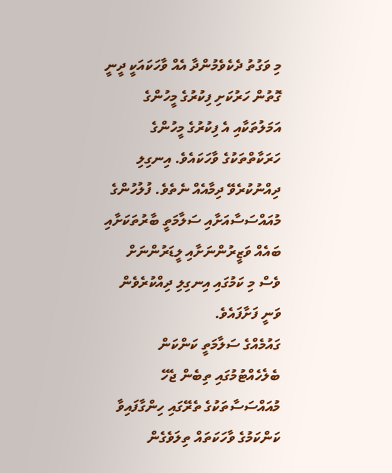މި ވަގުތު ދެކެވެމުންދާ އެއް ވާހަކައަކީ ދީނީ ގޮތުން ހަރުކަށި ފިކުރުގެ މީހުންގެ އަމަލުތަކާއި އެ ފިކުރުގެ މީހުންގެ ހަރަކާތްތަކުގެ ވާހަކައެވެ. އިނގިލި ދިއްނުކުރެވޭ ދިމާއެއް ނެތެވެ. ފުލުހުންގެ މުއައްސަސާއަށާއި ސަލާމަތީ ބާރުތަކަށާއި ބައެއް ވަޒީރުންނަށާއި ލީޑަރުންނަށް ވެސް މި ކަމުގައި އިނގިލި ދިއްކުރެވެން ވަނީ ފަށާފައެވެ.
ގައުމެއްގެ ސަލާމަތީ ކަންކަން ބެލެހެއްޓުމުގައި ތިބެން ޖެހޭ މުއައްސަސާތަކުގެ ތެރޭގައި ހިންގާފައިވާ ކަންކަމުގެ ވާހަކަތައް ތިލަވެގެން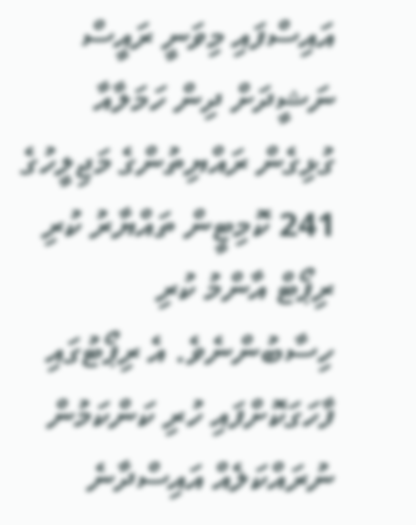އައިސްފައި މިވަނީ ރައީސް ނަޝީދަށް ދިން ހަމަލާއާ ގުޅިގެން ރައްޔިތުންގެ މަޖިލީހުގެ 241 ކޮމިޓީން ތައްޔާރު ކުރި ރިޕޯޓް އާންމު ކުރި ހިސާބުންނެވެ. އެ ރިޕޯޓުގައި ފާހަގަކޮށްފައި ހުރި ކަންކަމުން ނުރައްކަލެއް އައިސްދާނެ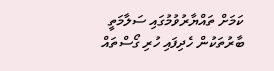ކަމަށް ތައްޔާރުވުމުގައި ސަލާމަތީ ބާރުތަކުން ހެދިފައި ހުރި ގޯސްތައް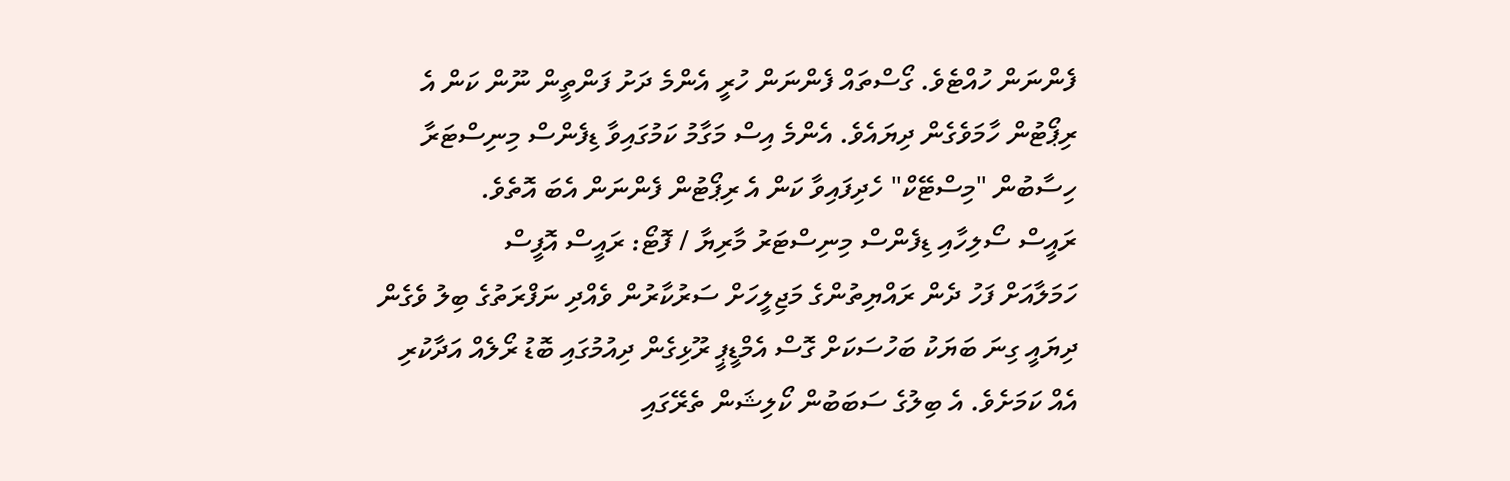ފެންނަން ހުއްޓެވެ. ގޯސްތައް ފެންނަން ހުރީ އެންމެ ދަށު ފަންތީން ނޫން ކަން އެ ރިޕޯޓުން ހާމަވެގެން ދިޔައެވެ. އެންމެ އިސް މަގާމު ކަމުގައިވާ ޑިފެންސް މިނިސްޓަރާ ހިސާބުން "މިސްޓޭކް" ހެދިފައިވާ ކަން އެ ރިޕޯޓުން ފެންނަން އެބަ އޮތެވެ.
ރައީސް ސޯލިހާއި ޑިފެންސް މިނިސްޓަރު މާރިޔާ / ފޮޓޯ: ރައީސް އޮފީސް
ހަމަލާއަށް ފަހު ދެން ރައްޔިތުންގެ މަޖިލީހަށް ސަރުކާރުން ވެއްދި ނަފްރަތުގެ ބިލު ވެގެން ދިޔައީ ގިނަ ބަޔަކު ބަހުސަކަށް ގޮސް އެމްޑީޕީ ރޫޅިގެން ދިއުމުގައި ބޮޑު ރޯލެއް އަދާކުރި އެއް ކަމަށެވެ. އެ ބިލުގެ ސަބަބުން ކޯލިޝަން ތެރޭގައި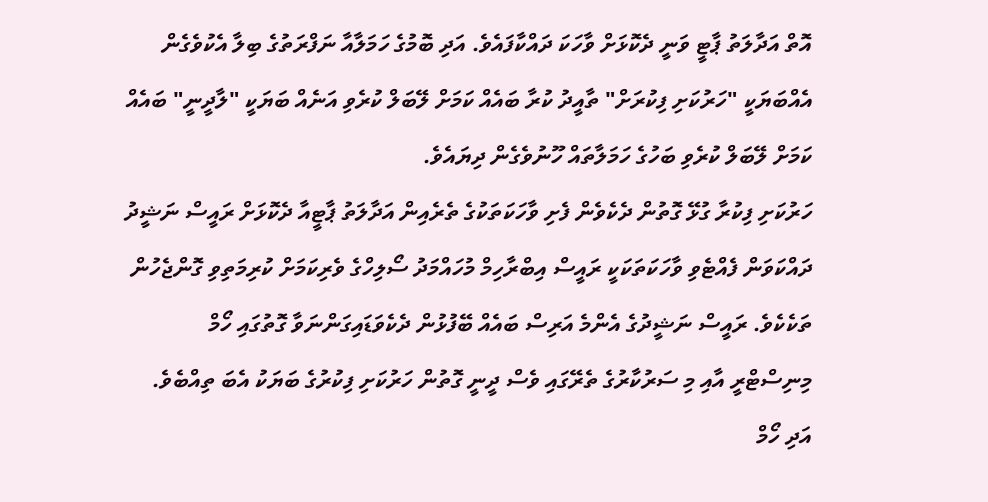އޮތް އަދާލަތު ޕާޓީ ވަނީ ދެކޮޅަށް ވާހަކަ ދައްކާފައެވެ. އަދި ބޮމުގެ ހަމަލާއާ ނަފްރަތުގެ ބިލާ އެކުވެގެން އެއްބަޔަކީ "ހަރުކަށި ފިކުރަށް" ތާއީދު ކުރާ ބައެއް ކަމަށް ލޭބަލް ކުރެވި އަނެއް ބަޔަކީ "ލާދީނީ" ބައެއް ކަމަށް ލޭބަލް ކުރެވި ބަހުގެ ހަމަލާތައް ހޫނުވެގެން ދިޔައެވެ.
ހަރުކަށި ފިކުރާ ގުޅޭ ގޮތުން ދެކެވެން ފެށި ވާހަކަތަކުގެ ތެރެއިން އަދާލަތު ޕާޓީއާ ދެކޮޅަށް ރައީސް ނަޝީދު ދައްކަވަން ފެއްޓެވި ވާހަކަތަކަކީ ރައީސް އިބްރާހިމް މުހައްމަދު ސޯލިހްގެ ވެރިކަމަށް ކުރިމަތިވި ގޮންޖެހުން ތަކެކެވެ. ރައީސް ނަޝީދުގެ އެންމެ އަރިސް ބައެއް ބޭފުޅުން ދެކެވަޑައިގަންނަވާ ގޮތުގައި ހޯމް މިނިސްޓްރީ އާއި މި ސަރުކާރުގެ ތެރޭގައި ވެސް ދީނީ ގޮތުން ހަރުކަށި ފިކުރުގެ ބަޔަކު އެބަ ތިއްބެވެ. އަދި ހޯމް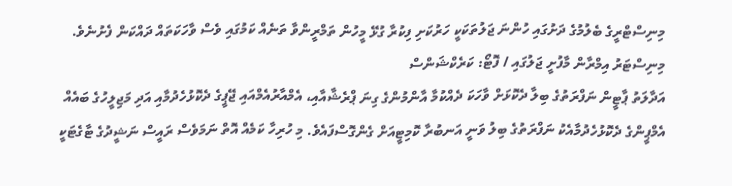މިނިސްޓްރީގެ ބެލުމުގެ ދަށުގައި ހުންނަ ޖަލުތަކަކީ ހަރުކަށި ފިކުރާ ގުޅޭ މީހުން ތަމްރީންވާ ތަނެއް ކަމުގައި ވެސް ވާހަކަތައް ދައްކަން ފެށުނެވެ.
މިނިސްޓަރު އިމްރާން މާފުށީ ޖަލުގައި / ފޮޓޯ: ކަރެކްޝަންސް
އަދާލަތު ޕާޓީން ނަފްރަތުގެ ބިލާ ދެކޮޅަށް ވާހަކަ ދެއްކުމާ އާންމުންގެ ގިނަ ޕްރެޝާއާއި، އެމްއާރުއެމްއައި ޖޭޕީގެ ދެކޮޅުހެދުމާއި އަދި މަޖިލީހުގެ ބައެއް އެމްޕީންގެ ދެކޮޅުހެދުމާއެކު ނަފްރަތުގެ ބިލު ވަނީ އަނބުރާ ކޮމިޓީއަށް ގެންގޮސްފައެވެ. މި ހުރިހާ ކަމެއް އޮތް ނަމަވެސް ރައީސް ނަޝީދުގެ ޓާގެޓަކީ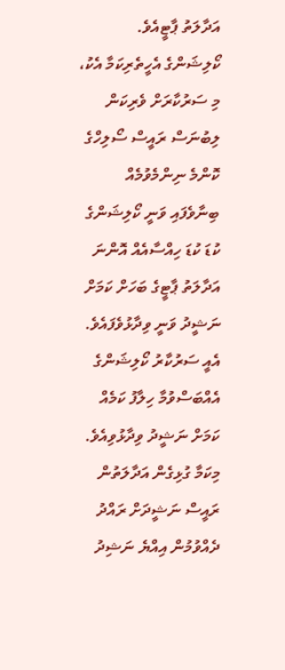އަދާލަތު ޕާޓީއެވެ. ކޯލިޝަންގެ އެހީތެރިކަމާ އެކު، މި ސަރުކާރަށް ވެރިކަން ލިބުނަސް ރައީސް ސޯލިހްގެ ކޮންމެ ނިންމެވުމެއް ބިނާވެފައި ވަނީ ކޯލިޝަންގެ ކުޑަ ކުޑަ ހިއްސާއެއް އޮންނަ އަދާލަތު ޕާޓީގެ ބަހަށް ކަމަށް ނަޝީދު ވަނީ ވިދާޅުވެފައެވެ. އެއީ ސަރުކާރު ކޯލިޝަންގެ އެއްބަސްވުމާ ހިލާފު ކަމެއް ކަމަށް ނަޝީދު ވިދާޅުވިއެވެ.
މިކަމާ ގުޅިގެން އަދާލަތުން ރައީސް ނަޝީދަށް ރައްދު ދެއްވުމުން އިއްޔެ ނަޝިދު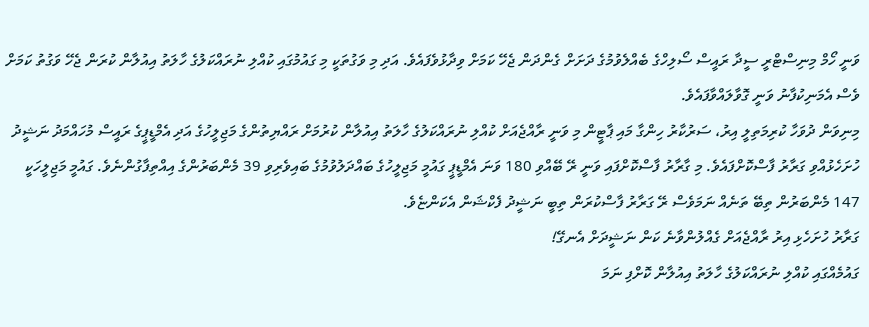ވަނީ ހޯމް މިނިސްޓްރީ ސީދާ ރައީސް ސޯލިހްގެ ބެއްލެވުމުގެ ދަށަށް ގެންދަން ޖެހޭ ކަމަށް ވިދާޅުވެފައެވެ. އަދި މި ވަގުތަކީ މި ގައުމުގައި ކުއްލި ނުރައްކަލުގެ ހާލަތު އިއުލާން ކުރަން ޖެހޭ ވަގުތު ކަމަށް ވެސް އެމަނިކުފާނު ވަނީ ގޮވާލައްވާފައެވެ.
މިނިވަން ދުވަހާ ކުރިމަތިލީ އިރު، ސަރުކާރު ހިންގާ މައި ޕާޓީން މި ވަނީ ރާއްޖެއަށް ކުއްލި ނުރައްކަލުގެ ހާލަތު އިއުލާން ކުރުމަށް ރައްޔިތުންގެ މަޖިލީހުގެ އަދި އެމްޑީޕީގެ ރައީސް މުހައްމަދު ނަޝީދު ހުށަހެޅުއްވި ގަރާރު ފާސްކޮށްފައެވެ. މި ގާރާރު ފާސްކޮށްފައި ވަނީ ރޭ ބޭއްވި 180 ވަނަ އެމްޑީޕީ ގައުމީ މަޖިލީހުގެ ބައްދަލުވުމުގެ ބައިވެރިވި 39 މެންބަރުންގެ އިއްތިފާގުންނެވެ. ގައުމީ މަޖިލީހަކީ 147 މެންބަރުން ތިބޭ ތަނެއް ނަމަވެސް ރޭ ގަރާރު ފާސްކުރަން ތިބީ ނަޝީދު ފެކްޝަން އެކަންޏެވެ.
ގަރާރު ހުށަހެޅި އިރު ރާއްޖެއަށް ގެއްލުންވާނެ ކަން ނަޝީދަށް އެނގޭ!
ގައުމެއްގައި ކުއްލި ނުރައްކަލުގެ ހާލަތު އިއުލާން ކޮށްފި ނަމަ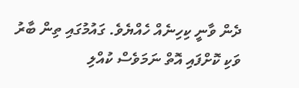ދެން ވާނީ ކިހިނެއް ހެއްޔެވެ. ގައުމުގައި ތިން ބާރު ވަކި ކޮށްފައި އޮތް ނަމަވެސް ކުއްލި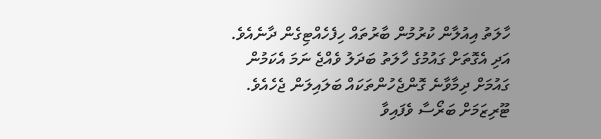ހާލަތު އިއުލާން ކުރުމުން ބާރުތައް ހިފެހެއްޓިގެން ދާނެއެވެ. އަދި އެގޮތަށް ގައުމުގެ ހާލަތު ބަދަލު ވެއްޖެ ނަމަ އެކަމުން ގައުމަށް ދިމާވާނެ ގޮންޖެހުންތަކައް ބަލައިލަން ޖެހެއެވެ.
ޓޫރިޒަމަށް ބަރޯސާ ވެފައިވާ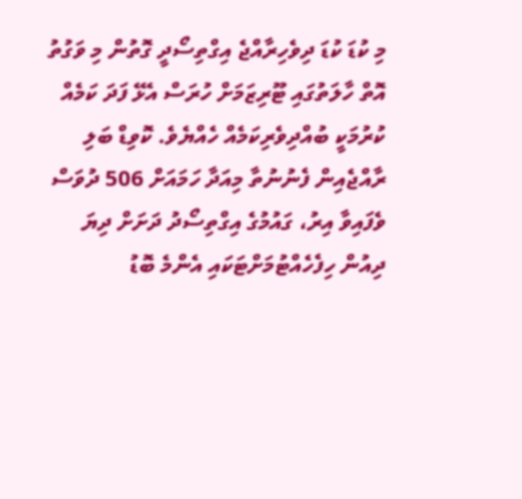މި ކުޑަ ކުޑަ ދިވެހިރާއްޖެ އިގްތިސޯދީ ގޮތުން މި ވަގުތު އޮތް ހާލަތުގައި ޓޫރިޒަމަށް ހުރަސް އެޅޭ ފަދަ ކަމެއް ކުރުމަކީ ބުއްދިވެރިކަމެއް ހެއްޔެވެ. ކޮވިޑް ބަލި ރާއްޖެއިން ފެނުނުތާ މިއަދާ ހަމައަށް 506 ދުވަސް ވެފައިވާ އިރު، ގައުމުގެ އިގްތިސޯދު ދަށަށް ދިޔަ ދިއުން ހިފެހެއްޓުމަށްޓަކައި އެންމެ ބޮޑު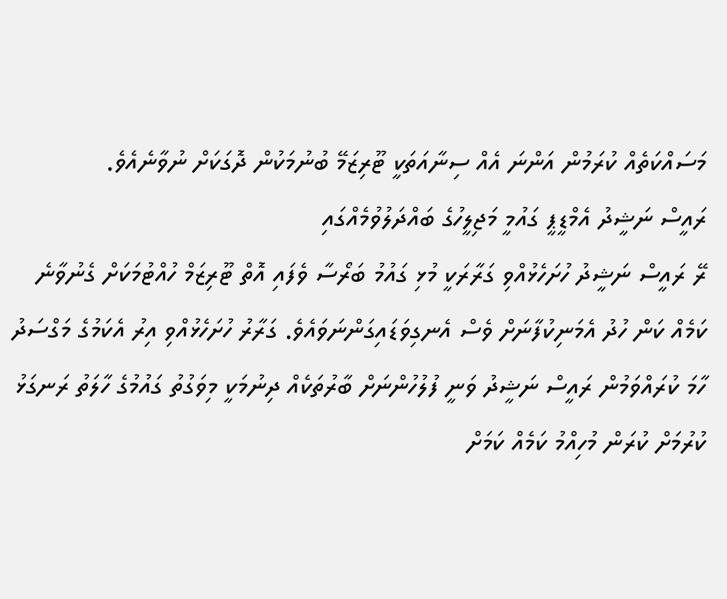މަސައްކަތެއް ކުރަމުން އަންނަ އެއް ސިނާއަތަކީ ޓޫރިޒަމޭ ބުނުމަކުން ދޮގަކަށް ނުވާނެއެވެ.
ރައީސް ނަޝީދު އެމްޑީޕީ ގައުމީ މަޖިލީހުގެ ބައްދަލުވުމެއްގައި
ރޭ ރައީސް ނަޝީދު ހުށަހެޅުއްވި ގަރާރަކީ މުޅި ގައުމު ބަރޯސާ ވެފައި އޮތް ޓޫރިޒަމް ހުއްޓުމަކަށް ގެނުވާނެ ކަމެއް ކަން ހުދު އެމަނިކުފާނަށް ވެސް އެނގިވަޑައިގަންނަވައެވެ. ގަރާރު ހުށަހެޅުއްވި އިރު އެކަމުގެ މަގްސަދު ހާމަ ކުރައްވަމުން ރައީސް ނަޝީދު ވަނީ ފުލުހުންނަށް ބާރުތަކެއް ދިނުމަކީ މިވަގުތު ގައުމުގެ ހާލަތު ރަނގަޅު ކުރުމަށް ކުރަން މުހިއްމު ކަމެއް ކަމަށް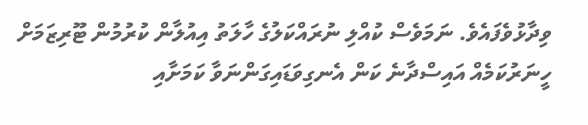ވިދާޅުވެފައެވެ. ނަމަވެސް ކުއްލި ނުރައްކަލުގެ ހާލަތު އިއުލާން ކުރުމުން ޓޫރިޒަމަށް ހީނަރުކަމެއް އައިސްދާނެ ކަން އެނގިވަޑައިގަންނަވާ ކަމަށާއި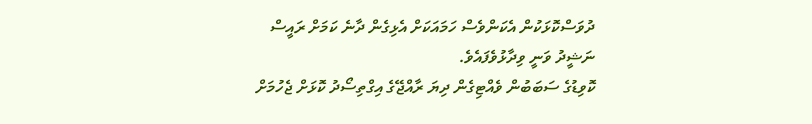ދުވަސްކޮޅަކުން އެކަންވެސް ހަމައަކަށް އެޅިގެން ދާނެ ކަމަށް ރައީސް ނަޝީދު ވަނީ ވިދާޅުވެފައެވެ.
ކޮވިޑުގެ ސަބަބުން ވެއްޓިގެން ދިޔަ ރާއްޖޭގެ އިގްތިސޯދު ކޮޅަށް ޖެހުމަށް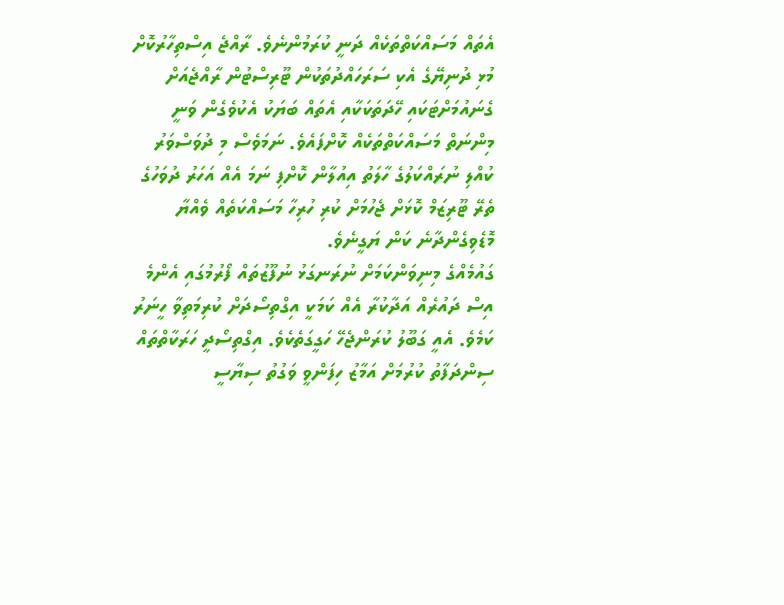އެތައް މަސައްކަތްތަކެއް ދަނީ ކުރަމުންނެވެ. ރާއްޖެ އިސްތިހާރުކޮށް މުޅި ދުނިޔޭގެ އެކި ސަރަހައްދުތަކުން ޓޫރިސްޓުން ރާއްޖެއަށް ގެނައުމަށްޓަކައި ހޭދަތަކަކާއި އެތައް ބަޔަކު އެކުވެގެން ވަނީ މިންނަތް މަސައްކަތްތަކެއް ކޮށްފައެވެ. ނަމަވެސް މި ދުވަސްވަރު ކުއްލި ނުރައްކަލުގެ ހާލަތު އިއުލާން ކޮށްފި ނަމަ އެއް އަހަރު ދުވަހުގެ ތެރޭ ޓޫރިޒަމް ކޮޅަށް ޖެހުމަށް ކުރި ހުރިހާ މަސައްކަތެއް ވެއްޔާ މޮޑެވިގެންދާނެ ކަން ޔަގީނެވެ.
ގައުމެއްގެ މިނިވަންކަމަށް ނުރަނގަޅު ނުފޫޒުތައް ފޯރުމުގައި އެންމެ އިސް ދައުރެއް އަދާކުރާ އެއް ކަމަކީ އިގްތިސޯދަށް ކުރިމަތިވާ ހީނަރު ކަމެވެ. އެއީ ގަބޫލު ކުރަންޖެހޭ ހަގީގަތެކެވެ. އިގްތިސޯދީ ހަރަކާތްތައް ސިންދަފާތު ކުރުމަށް އަމާޒު ހިފަންވީ ވަގުތު ސިޔާސީ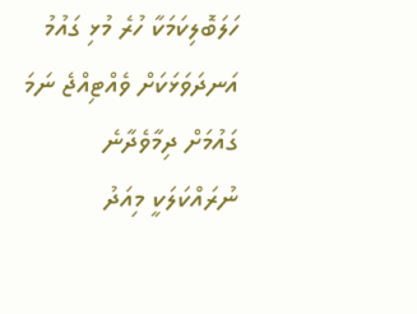ހަލަބޮލިކަމަކާ ހުރެ މުޅި ގައުމު އަނދަވަޅަކަށް ވެއްޓިއްޖެ ނަމަ ގައުމަށް ދިމާވެދާނެ ނުރައްކަލަކީ މިއަދު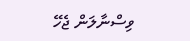ވިސްނާލަން ޖެހޭ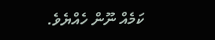ކަމެއް ނޫން ހެއްޔެވެ.